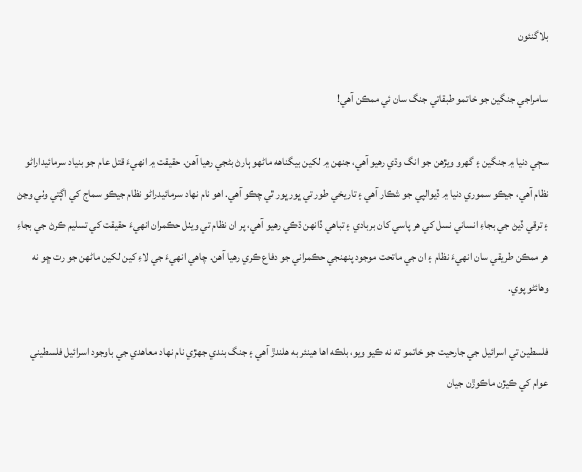بلاگنئون

سامراجي جنگين جو خاتمو طبقاتي جنگ سان ئي ممڪن آهي!

سڄي دنيا ۾ جنگين ۽ گهرو ويڙهن جو انگ وڌي رهيو آهي، جنهن ۾ لکين بيگناهه ماڻهو ٻارڻ بڻجي رهيا آهن. حقيقت ۾ انهيءَ قتل عام جو بنياد سرمائيداراڻو نظام آهي، جيڪو سموري دنيا ۾ ڏيوالپي جو شڪار آهي ۽ تاريخي طور تي ڀور ڀور ٿي چڪو آهي. اهو نام نهاد سرمائيدراڻو نظام جيڪو سماج کي اڳتي وٺي وڃڻ ۽ ترقي ڏيڻ جي بجاءِ انساني نسل کي هر پاسي کان بربادي ۽ تباهي ڏانهن ڌڪي رهيو آهي، پر ان نظام تي ويٺل حڪمران انهيءَ حقيقت کي تسليم ڪرڻ جي بجاءِ هر ممڪن طريقي سان انهيءَ نظام ۽ ان جي ماتحت موجود پنهنجي حڪمراني جو دفاع ڪري رهيا آهن. چاهي انهيءَ جي لاءِ کين لکين ماڻهن جو رت ڇو نه وهائڻو پوي.

فلسطين تي اسرائيل جي جارحيت جو خاتمو ته نه ڪيو ويو، بلڪه اها هينئر به ھلندڙ آهي ۽ جنگ بندي جهڙي نام نهاد معاهدي جي باوجود اسرائيل فلسطيني عوام کي ڪيڙن ماڪوڙن جيان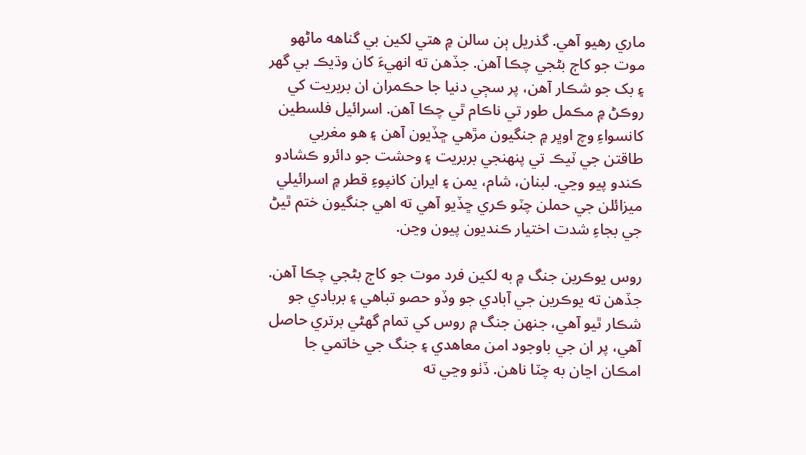ماري رهيو آهي. گذريل ٻن سالن ۾ هتي لکين بي گناهه ماڻهو موت جو کاڄ بڻجي چڪا آهن. جڏهن ته انهيءَ کان وڌيڪ بي گهر ۽ بک جو شڪار آهن، پر سڄي دنيا جا حڪمران ان بربريت کي روڪڻ ۾ مڪمل طور تي ناڪام ٿي چڪا آهن. اسرائيل فلسطين کانسواءِ وچ اوڀر ۾ جنگيون مڙهي ڇڏيون آهن ۽ هو مغربي طاقتن جي ٽيڪ تي پنهنجي بربريت ۽ وحشت جو دائرو ڪشادو ڪندو پيو وڃي. لبنان، شام، يمن ۽ ايران کانپوءِ قطر ۾ اسرائيلي ميزائلن جي حملن چٽو ڪري ڇڏيو آهي ته اهي جنگيون ختم ٿيڻ جي بجاءِ شدت اختيار ڪنديون پيون وڃن.

روس يوڪرين جنگ ۾ به لکين فرد موت جو کاڄ بڻجي چڪا آهن. جڏهن ته يوڪرين جي آبادي جو وڏو حصو تباهي ۽ بربادي جو شڪار ٿيو آهي، جنهن جنگ ۾ روس کي تمام گهڻي برتري حاصل آهي، پر ان جي باوجود امن معاهدي ۽ جنگ جي خاتمي جا امڪان اڃان به چٽا ناهن. ڏٺو وڃي ته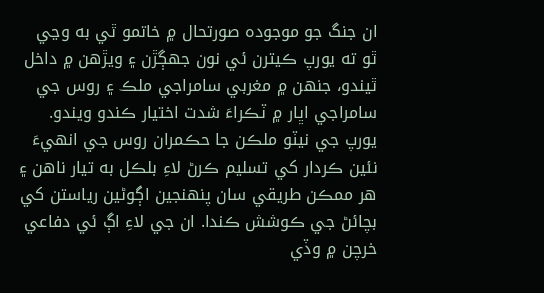ان جنگ جو موجوده صورتحال ۾ خاتمو ٿي به وڃي ٿو ته يورپ ڪيترن ئي نون جهڳڙن ۽ ويڙهن ۾ داخل ٿيندو، جنهن ۾ مغربي سامراجي ملڪ ۽ روس جي سامراجي اڀار ۾ ٽڪراءَ شدت اختيار ڪندو ويندو. يورپ جي نيٽو ملڪن جا حڪمران روس جي انهيءَ نئين ڪردار کي تسليم ڪرڻ لاءِ بلڪل به تيار ناهن ۽ هر ممڪن طريقي سان پنهنجين اڳوڻين رياستن کي بچائڻ جي ڪوشش ڪندا. ان جي لاءِ اڳ ئي دفاعي خرچن ۾ وڏي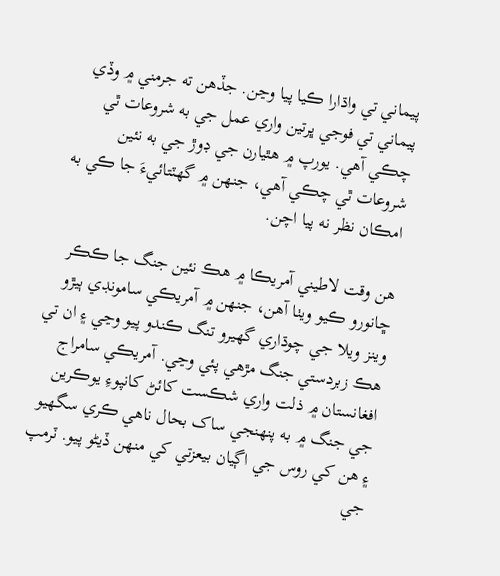پيماني تي واڌارا ڪيا پيا وڃن. جڏهن ته جرمني ۾ وڏي پيماني تي فوجي ڀرتين واري عمل جي به شروعات ٿي چڪي آهي. يورپ ۾ هٿيارن جي ڊوڙ جي به نئين شروعات ٿي چڪي آهي، جنهن ۾ گهٽتائيءَ جا ڪي به امڪان نظر نه پيا اچن.

هن وقت لاطيني آمريڪا ۾ هڪ نئين جنگ جا ڪڪر ڇانورو ڪيو ويٺا آهن، جنهن ۾ آمريڪي سامونڊي ٻيڙو وينز ويلا جي چوڌاري گهيرو تنگ ڪندو پيو وڃي ۽ ان تي هڪ زبردستي جنگ مڙهي پئي وڃي. آمريڪي سامراج افغانستان ۾ ذلت واري شڪست کائڻ کانپوءِ يوڪرين جي جنگ ۾ به پنهنجي ساک بحال ناهي ڪري سگهيو ۽ هن کي روس جي اڳيان بيعزتي کي منهن ڏيڻو پيو. ٽرمپ جي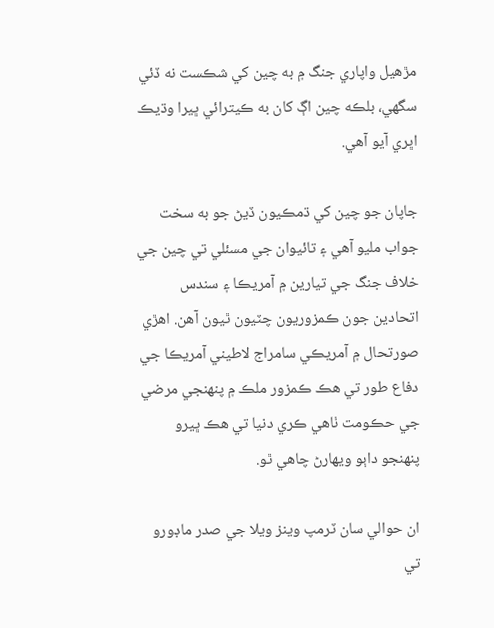مڙهيل واپاري جنگ ۾ به چين کي شڪست نه ڏئي سگهي، بلڪه چين اڳ کان به ڪيترائي ڀيرا وڌيڪ اڀري آيو آهي.

جاپان جو چين کي ڌمڪيون ڏيڻ جو به سخت جواب مليو آهي ۽ تائيوان جي مسئلي تي چين جي خلاف جنگ جي تيارين ۾ آمريڪا ۽ سندس اتحادين جون ڪمزوريون چٽيون ٿيون آهن. اهڙي صورتحال ۾ آمريڪي سامراج لاطيني آمريڪا جي دفاع طور تي هڪ ڪمزور ملڪ ۾ پنهنجي مرضي جي حڪومت ٺاهي ڪري دنيا تي هڪ ڀيرو پنهنجو داٻو ويهارڻ چاهي ٿو.

ان حوالي سان ٽرمپ وينز ويلا جي صدر ماڊورو تي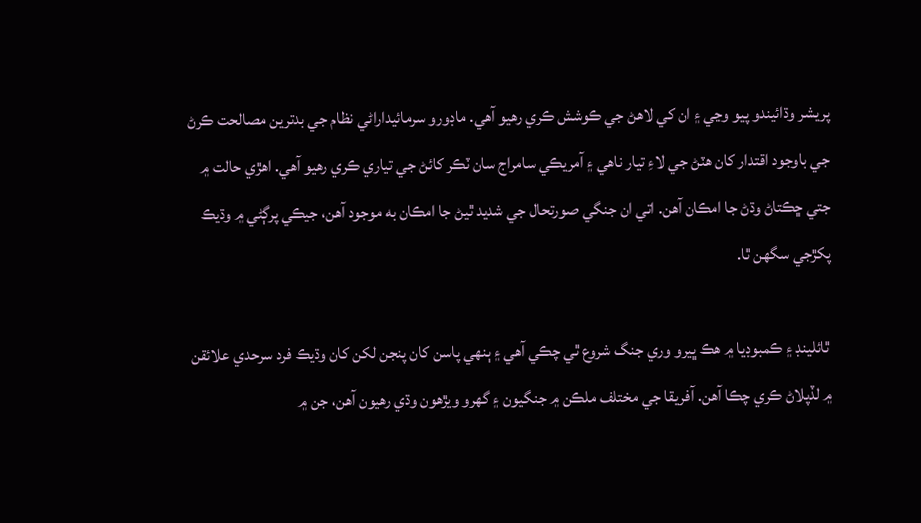پريشر وڌائيندو پيو وڃي ۽ ان کي لاهڻ جي ڪوشش ڪري رهيو آهي. ماڊورو سرمائيداراڻي نظام جي بدترين مصالحت ڪرڻ جي باوجود اقتدار کان هٽڻ جي لاءِ تيار ناهي ۽ آمريڪي سامراج سان ٽڪر کائڻ جي تياري ڪري رهيو آهي. اهڙي حالت ۾ جتي ڇڪتاڻ وڌڻ جا امڪان آهن. اتي ان جنگي صورتحال جي شديد ٿيڻ جا امڪان به موجود آهن، جيڪي پرڳڻي ۾ وڌيڪ پکڙجي سگهن ٿا.

 ٿائلينڊ ۽ ڪمبوڊيا ۾ هڪ ڀيرو وري جنگ شروع ٿي چڪي آهي ۽ ٻنهي پاسن کان پنجن لکن کان وڌيڪ فرد سرحدي علائقن ۾ لڏپلاڻ ڪري چڪا آهن. آفريقا جي مختلف ملڪن ۾ جنگيون ۽ گهرو ويڙهون وڌي رهيون آهن، جن ۾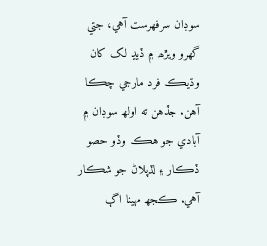سوڊان سرفهرست آهي، جتي گهرو ويڙھ ۾ ڏيڍ لک کان وڌيڪ فرد مارجي چڪا آهن. جڏهن ته اولھ سوڊان ۾ آبادي جو هڪ وڏو حصو ڏڪار ۽ لڏپلاڻ جو شڪار آهي. ڪجھ مهينا اڳ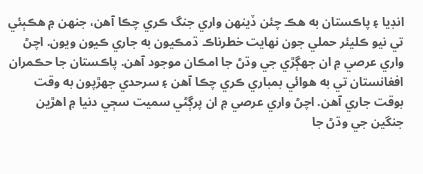انڊيا ۽ پاڪستان به هڪ چئن ڏينهن واري جنگ ڪري چڪا آهن، جنهن ۾ هڪٻئي تي نيو ڪليئر حملي جون نهايت خطرناڪ ڌمڪيون به جاري ڪيون ويون. اچڻ واري عرصي ۾ ان جهڳڙي جي وڌڻ جا امڪان موجود آهن. پاڪستان جا حڪمران افغانستان تي به هوائي بمباري ڪري چڪا آهن ۽ سرحدي جهڙپون به وقت بوقت جاري آهن. اچڻ واري عرصي ۾ ان پرڳڻي سميت سڄي دنيا ۾ اهڙين جنگين جي وڌڻ جا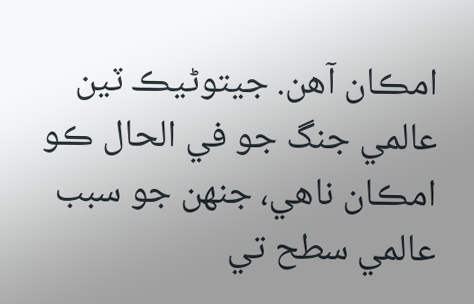امڪان آهن. جيتوڻيڪ ٽين عالمي جنگ جو في الحال ڪو امڪان ناهي، جنهن جو سبب عالمي سطح تي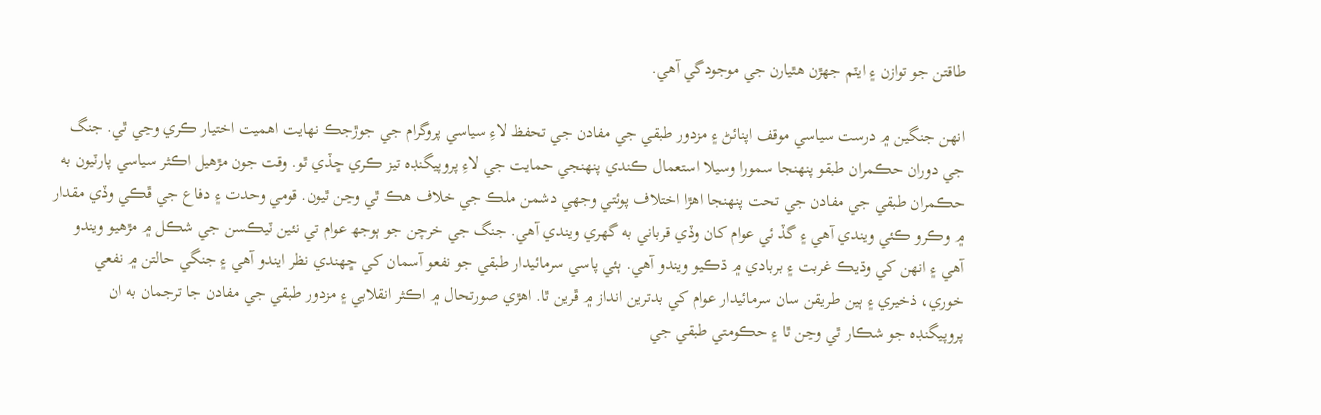طاقتن جو توازن ۽ ايٽم جهڙن هٿيارن جي موجودگي آهي.

انهن جنگين ۾ درست سياسي موقف اپنائڻ ۽ مزدور طبقي جي مفادن جي تحفظ لاءِ سياسي پروگرام جي جوڙجڪ نهايت اهميت اختيار ڪري وڃي ٿي. جنگ جي دوران حڪمران طبقو پنهنجا سمورا وسيلا استعمال ڪندي پنهنجي حمايت جي لاءِ پروپيگنڊه تيز ڪري ڇڏي ٿو. وقت جون مڙهيل اڪثر سياسي پارٽيون به حڪمران طبقي جي مفادن جي تحت پنهنجا اهڙا اختلاف پوئتي وجهي دشمن ملڪ جي خلاف هڪ ٿي وڃن ٿيون. قومي وحدت ۽ دفاع جي ڦڪي وڏي مقدار ۾ وڪرو ڪئي ويندي آهي ۽ گڏ ئي عوام کان وڏي قرباني به گهري ويندي آهي. جنگ جي خرچن جو ٻوجھ عوام تي نئين ٽيڪسن جي شڪل ۾ مڙهيو ويندو آهي ۽ انهن کي وڌيڪ غربت ۽ بربادي ۾ ڌڪيو ويندو آهي. ٻئي پاسي سرمائيدار طبقي جو نفعو آسمان کي ڇهندي نظر ايندو آهي ۽ جنگي حالتن ۾ نفعي خوري، ذخيري ۽ ٻين طريقن سان سرمائيدار عوام کي بدترين انداز ۾ ڦرين ٿا. اهڙي صورتحال ۾ اڪثر انقلابي ۽ مزدور طبقي جي مفادن جا ترجمان به ان پروپيگنڊه جو شڪار ٿي وڃن ٿا ۽ حڪومتي طبقي جي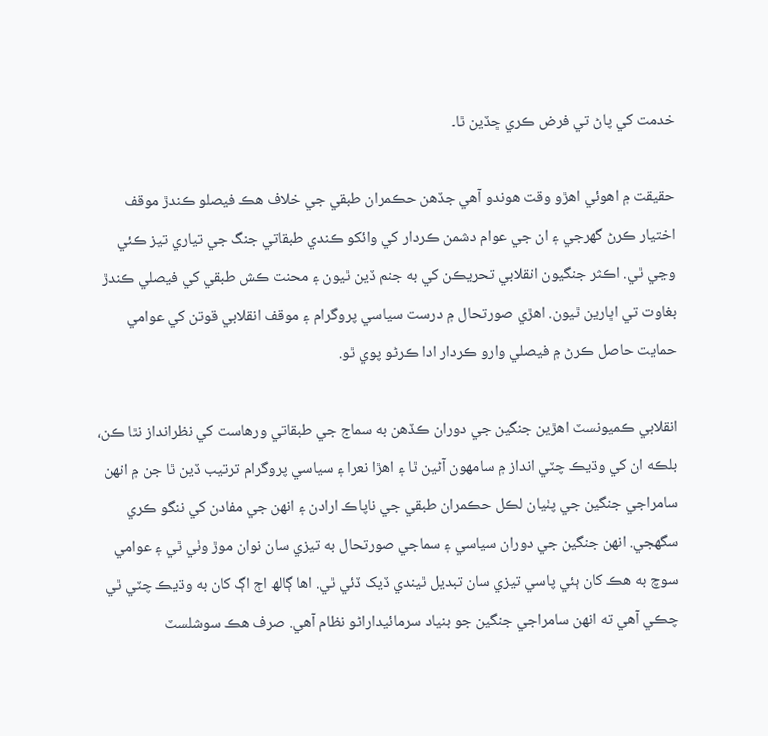خدمت کي پاڻ تي فرض ڪري ڇڏين ٿا۔

حقيقت ۾ اهوئي اهڙو وقت هوندو آهي جڏهن حڪمران طبقي جي خلاف هڪ فيصلو ڪندڙ موقف اختيار ڪرڻ گهرجي ۽ ان جي عوام دشمن ڪردار کي وائکو ڪندي طبقاتي جنگ جي تياري تيز ڪئي وڃي ٿي. اڪثر جنگيون انقلابي تحريڪن کي به جنم ڏين ٿيون ۽ محنت ڪش طبقي کي فيصلي ڪندڙ بغاوت تي اڀارين ٿيون. اهڙي صورتحال ۾ درست سياسي پروگرام ۽ موقف انقلابي قوتن کي عوامي حمايت حاصل ڪرڻ ۾ فيصلي وارو ڪردار ادا ڪرڻو پوي ٿو.

انقلابي ڪميونسٽ اهڙين جنگين جي دوران ڪڏهن به سماج جي طبقاتي ورهاست کي نظرانداز نٿا ڪن، بلڪه ان کي وڌيڪ چٽي انداز ۾ سامهون آڻين ٿا ۽ اهڙا نعرا ۽ سياسي پروگرام ترتيب ڏين ٿا جن ۾ انهن سامراجي جنگين جي پٺيان لڪل حڪمران طبقي جي ناپاڪ ارادن ۽ انهن جي مفادن کي ننگو ڪري سگهجي. انهن جنگين جي دوران سياسي ۽ سماجي صورتحال به تيزي سان نوان موڙ وٺي ٿي ۽ عوامي سوچ به هڪ کان ٻئي پاسي تيزي سان تبديل ٿيندي ڏيک ڏئي ٿي. اها ڳالھ اڄ اڳ کان به وڌيڪ چٽي ٿي چڪي آهي ته انهن سامراجي جنگين جو بنياد سرمائيداراڻو نظام آهي. صرف هڪ سوشلسٽ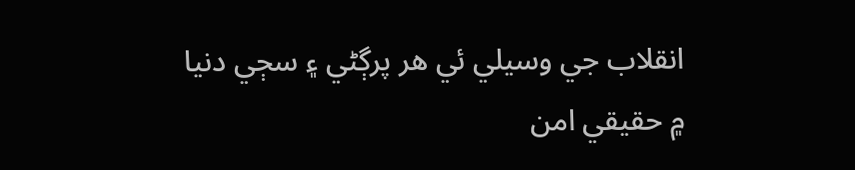انقلاب جي وسيلي ئي هر پرڳڻي ۽ سڄي دنيا ۾ حقيقي امن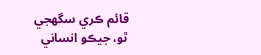قائم ڪري سگهجي ٿو، جيڪو انساني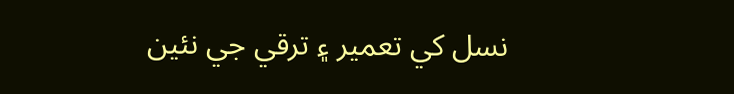نسل کي تعمير ۽ ترقي جي نئين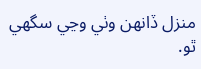منزل ڏانهن وٺي وڃي سگهي ٿو.